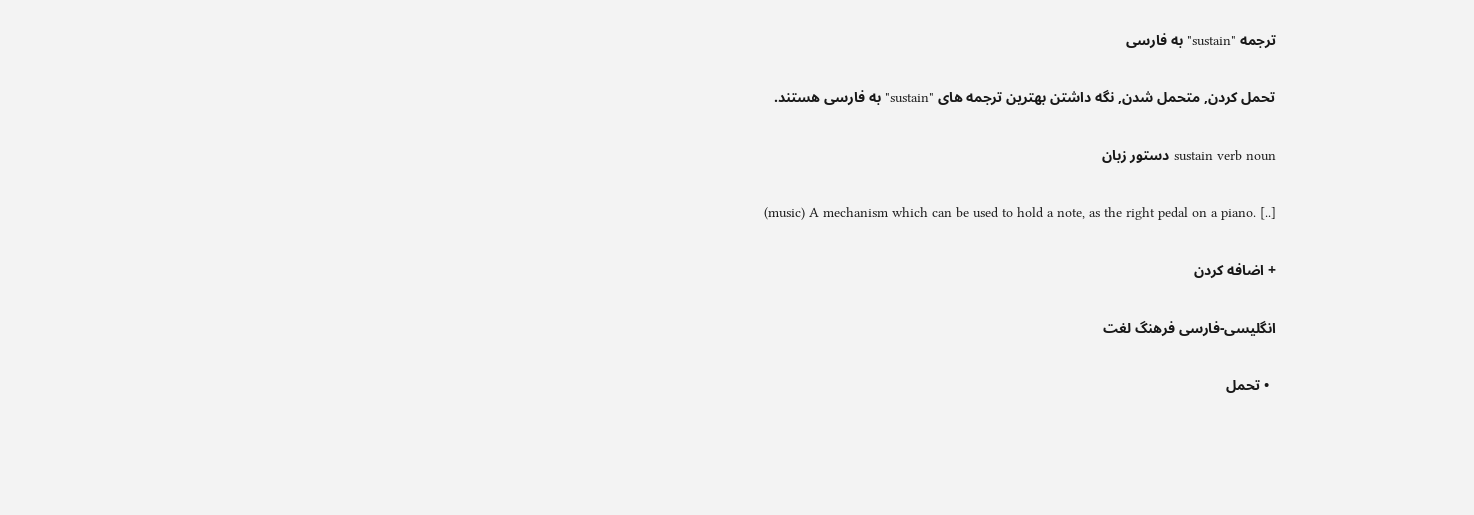ترجمه "sustain" به فارسی

تحمل کردن, متحمل شدن, نگه داشتن بهترین ترجمه های "sustain" به فارسی هستند.

sustain verb noun دستور زبان

(music) A mechanism which can be used to hold a note, as the right pedal on a piano. [..]

+ اضافه کردن

انگلیسی-فارسی فرهنگ لغت

  • تحمل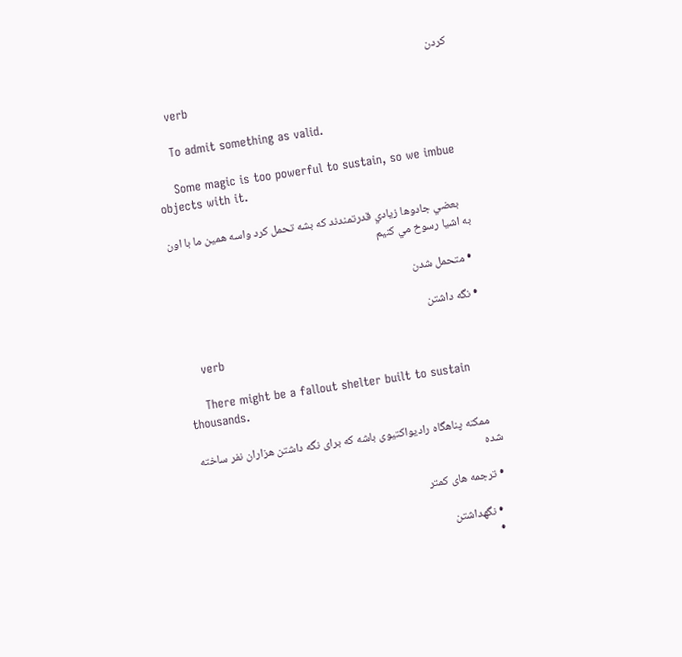کردن

    verb

    To admit something as valid.

    Some magic is too powerful to sustain, so we imbue objects with it.

    بعضي جادوها زيادي قدرتمندند که بشه تحمل کرد واسه همين ما با اون به اشيا رسوخ مي کنيم

  • متحمل شدن

  • نگه داشتن

    verb

    There might be a fallout shelter built to sustain thousands.

    ممکنه پناهگاه رادیواکتیوی باشه که برای نگه داشتن هزاران نفر ساخته شده

  • ترجمه های کمتر

    • نگهداشتن
    •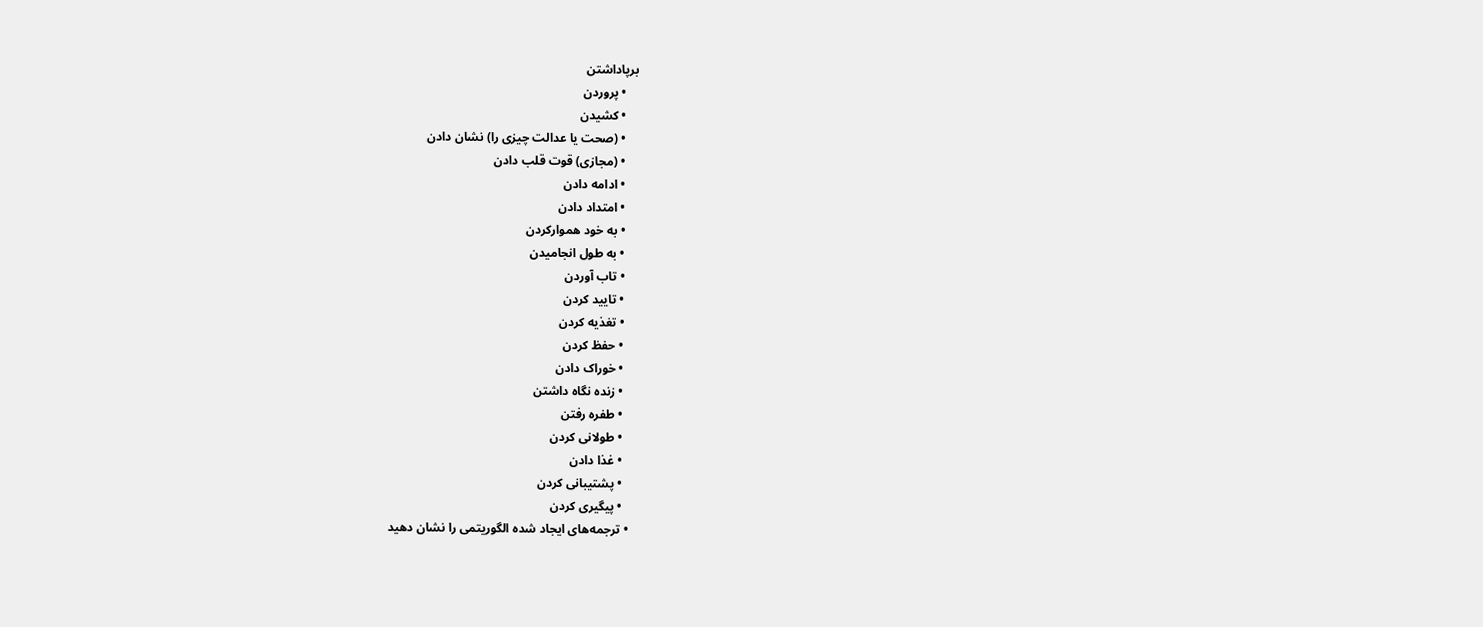برپاداشتن
    • پروردن
    • کشیدن
    • (صحت یا عدالت چیزی را) نشان دادن
    • (مجازی) قوت قلب دادن
    • ادامه دادن
    • امتداد دادن
    • به خود هموارکردن
    • به طول انجامیدن
    • تاب آوردن
    • تایید کردن
    • تغذیه کردن
    • حفظ کردن
    • خوراک دادن
    • زنده نگاه داشتن
    • طفره رفتن
    • طولانی کردن
    • غذا دادن
    • پشتیبانی کردن
    • پیگیری کردن
  • ترجمه‌های ایجاد شده الگوریتمی را نشان دهید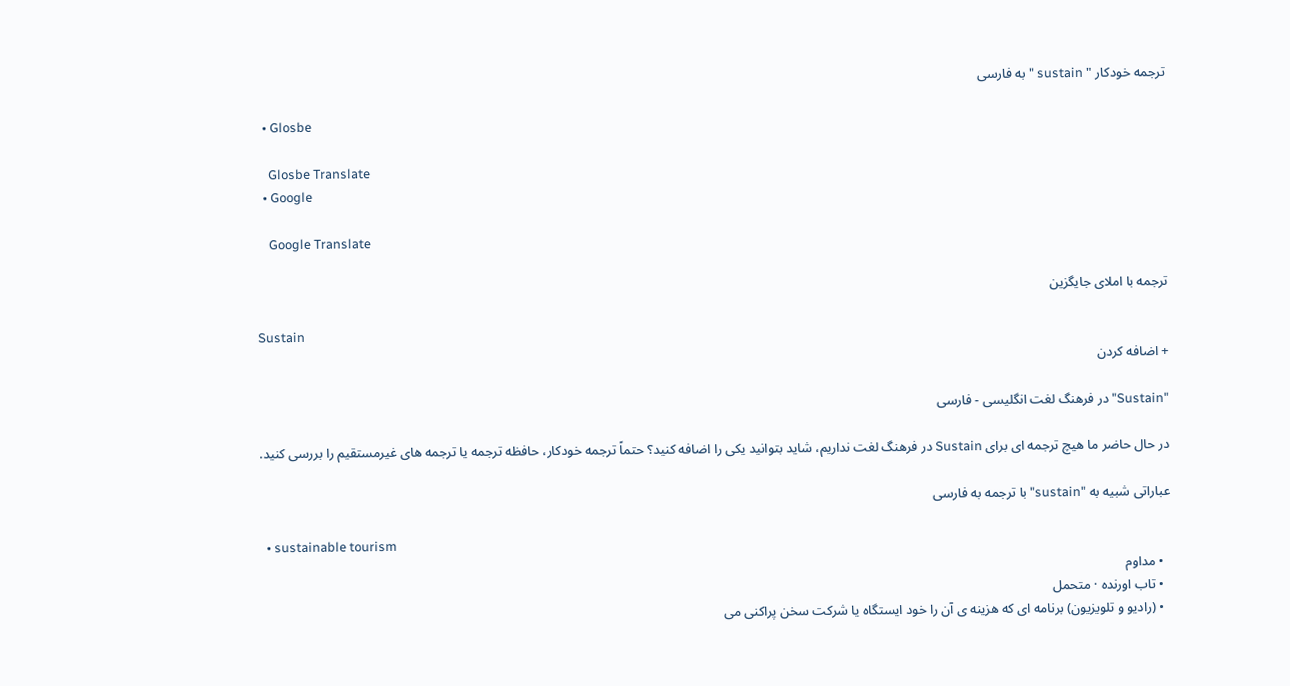ترجمه خودکار " sustain " به فارسی

  • Glosbe

    Glosbe Translate
  • Google

    Google Translate

ترجمه با املای جایگزین

Sustain
+ اضافه کردن

"Sustain" در فرهنگ لغت انگلیسی - فارسی

در حال حاضر ما هیچ ترجمه ای برای Sustain در فرهنگ لغت نداریم، شاید بتوانید یکی را اضافه کنید؟ حتماً ترجمه خودکار، حافظه ترجمه یا ترجمه های غیرمستقیم را بررسی کنید.

عباراتی شبیه به "sustain" با ترجمه به فارسی

  • sustainable tourism
  • مداوم
  • تاب اورنده · متحمل
  • (رادیو و تلویزیون) برنامه ای که هزینه ی آن را خود ایستگاه یا شرکت سخن پراکنی می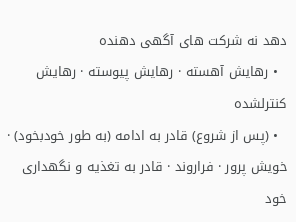دهد نه شرکت های آگهی دهنده
  • رهايش آهسته · رهايش پيوسته · رهایش کنترلشده
  • (پس از شروع) قادر به ادامه (به طور خودبخود) · خویش پرور · فراروند · قادر به تغذیه و نگهداری خود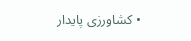• کشاورزی پایدار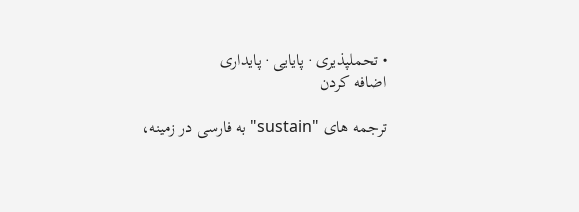• تحملپذیری · پایایی · پایداری
اضافه کردن

ترجمه های "sustain" به فارسی در زمینه،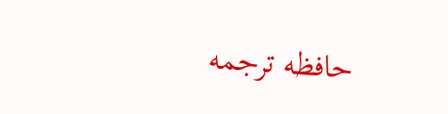حافظه ترجمه